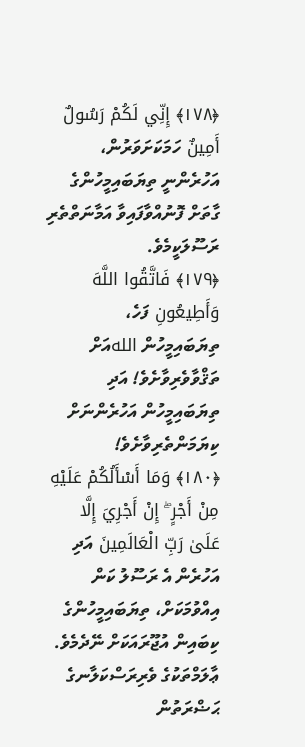﴿١٧٨﴾ إِنِّي لَكُمْ رَسُولٌ أَمِينٌ ހަމަކަށަވަރުން، އަހުރެންނީ ތިޔަބައިމީހުންގެ ގާތަށް ފޮނުއްވާފައިވާ އަމާނަތްތެރި ރަސޫލަކީމެވެ.
﴿١٧٩﴾ فَاتَّقُوا اللَّهَ وَأَطِيعُونِ ފަހެ، ތިޔަބައިމީހުން اللهއަށް ތަޤްވާވެރިވާށެވެ! އަދި ތިޔަބައިމީހުން އަހުރެންނަށް ކިޔަމަންތެރިވާށެވެ!
﴿١٨٠﴾ وَمَا أَسْأَلُكُمْ عَلَيْهِ مِنْ أَجْرٍ ۖ إِنْ أَجْرِيَ إِلَّا عَلَىٰ رَبِّ الْعَالَمِينَ އަދި އަހުރެން އެ ރަސޫލު ކަން އިއްވުމަކަށް، ތިޔަބައިމީހުންގެ ކިބައިން އުޖޫރައަކަށް ނޭދެމެވެ. ޢާލަމްތަކުގެ ވެރިރަސްކަލާނގެ ޙަޟްރަތުން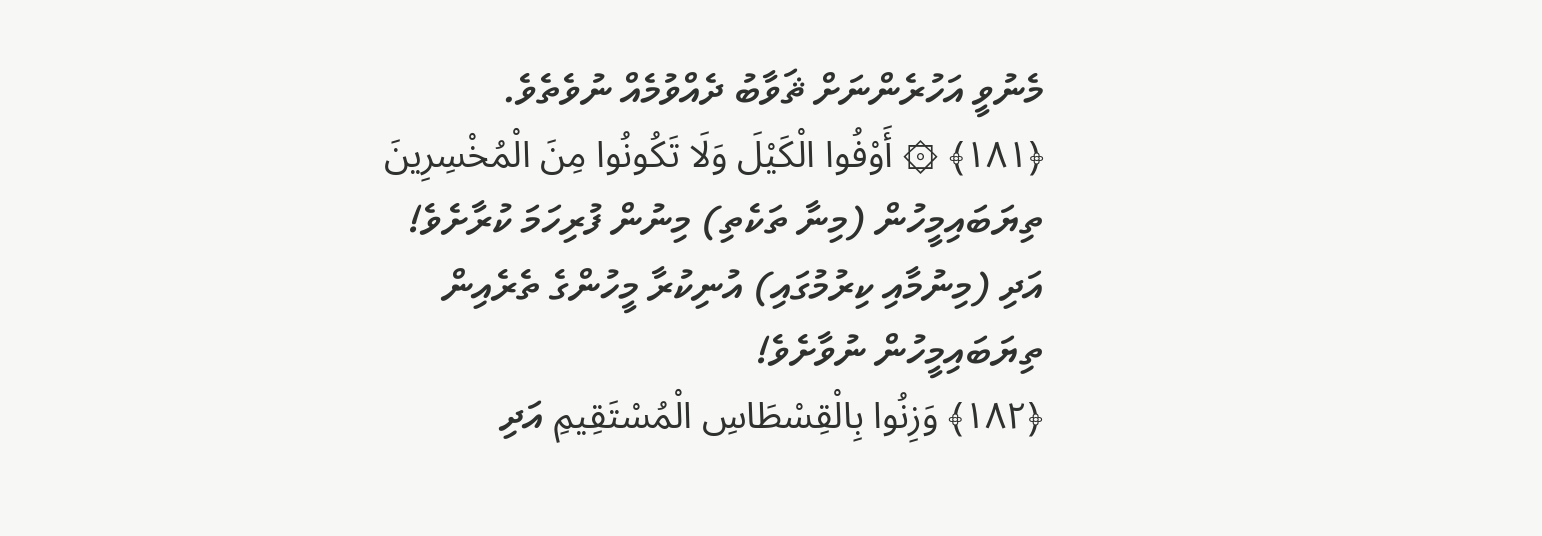މެނުވީ އަހުރެންނަށް ޘަވާބު ދެއްވުމެއް ނުވެތެވެ.
﴿١٨١﴾ ۞ أَوْفُوا الْكَيْلَ وَلَا تَكُونُوا مِنَ الْمُخْسِرِينَ ތިޔަބައިމީހުން (މިނާ ތަކެތި) މިނުން ފުރިހަމަ ކުރާށެވެ! އަދި (މިނުމާއި ކިރުމުގައި) އުނިކުރާ މީހުންގެ ތެރެއިން ތިޔަބައިމީހުން ނުވާށެވެ!
﴿١٨٢﴾ وَزِنُوا بِالْقِسْطَاسِ الْمُسْتَقِيمِ އަދި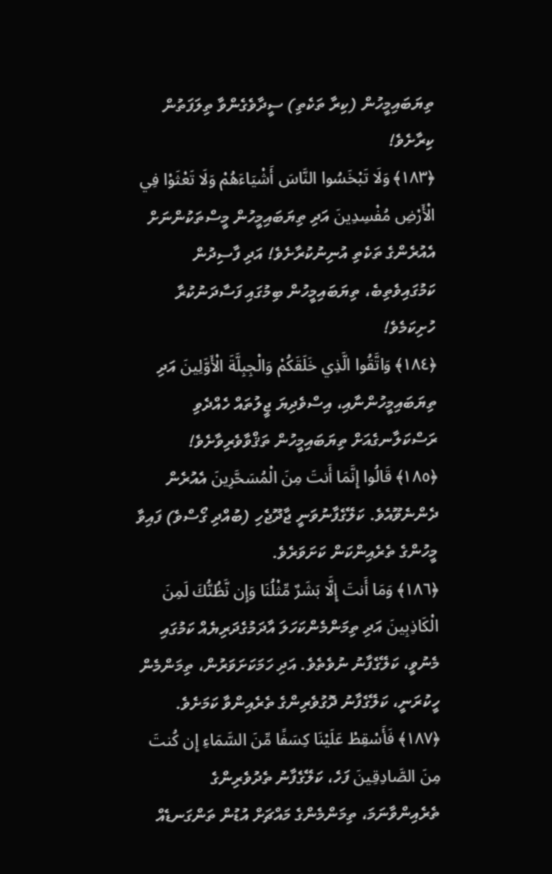ތިޔަބައިމީހުން (ކިރާ ތަކެތި) ސީދާވެގެންވާ ތިލަފަތުން ކިރާށެވެ!
﴿١٨٣﴾ وَلَا تَبْخَسُوا النَّاسَ أَشْيَاءَهُمْ وَلَا تَعْثَوْا فِي الْأَرْضِ مُفْسِدِينَ އަދި ތިޔަބައިމީހުން މީސްތަކުންނަށް އެއުރެންގެ ތަކެތި އުނިނުކުރާށެވެ! އަދި ފާސިދުން ކަމުގައިވެތިބެ، ތިޔަބައިމީހުން ބިމުގައި ފަސާދަނުކުރާ ހުށިކަމެވެ!
﴿١٨٤﴾ وَاتَّقُوا الَّذِي خَلَقَكُمْ وَالْجِبِلَّةَ الْأَوَّلِينَ އަދި ތިޔަބައިމީހުންނާއި، އިސްވެދިޔަ ޖީލުތައް ހެއްދެވި ރަސްކަލާނގެއަށް ތިޔަބައިމީހުން ތަޤްވާވެރިވާށެވެ!
﴿١٨٥﴾ قَالُوا إِنَّمَا أَنتَ مِنَ الْمُسَحَّرِينَ އެއުރެން ދެންނެވޫއެވެ. ކަލޭގެފާނުވަނީ ޖާދޫޖެހި (ބުއްދި ގޯސްވެ) ފައިވާ މީހުންގެ ތެރެއިންކަން ކަށަވަރެވެ.
﴿١٨٦﴾ وَمَا أَنتَ إِلَّا بَشَرٌ مِّثْلُنَا وَإِن نَّظُنُّكَ لَمِنَ الْكَاذِبِينَ އަދި ތިމަންމެންކަހަލަ އާދަމުގެދަރިޔެއް ކަމުގައި މެނުވީ، ކަލޭގެފާނު ނުވެތެވެ. އަދި ހަމަކަށަވަރުން، ތިމަންމެން ހީކުރަނީ، ކަލޭގެފާނު ދޮގުވެރިންގެ ތެރެއިންވާ ކަމަށެވެ.
﴿١٨٧﴾ فَأَسْقِطْ عَلَيْنَا كِسَفًا مِّنَ السَّمَاءِ إِن كُنتَ مِنَ الصَّادِقِينَ ފަހެ، ކަލޭގެފާނު ތެދުވެރިންގެ ތެރެއިންވާނަމަ، ތިމަންމެންގެ މައްޗަށް އުޑުން ތަންގަނޑެއް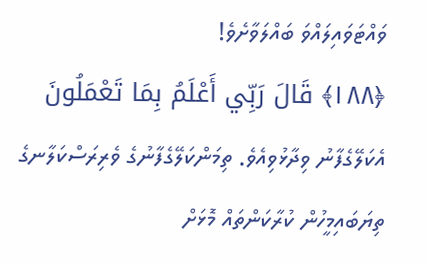ވައްޓަވައިލައްވަ ބައްލަވާށެވެ!
﴿١٨٨﴾ قَالَ رَبِّي أَعْلَمُ بِمَا تَعْمَلُونَ އެކަލޭގެފާނު ވިދާޅުވިއެވެ. ތިމަންކަލޭގެފާނުގެ ވެރިރަސްކަލާނގެ ތިޔަބައިމީހުން ކުރާކަންތައް މޮޅަށް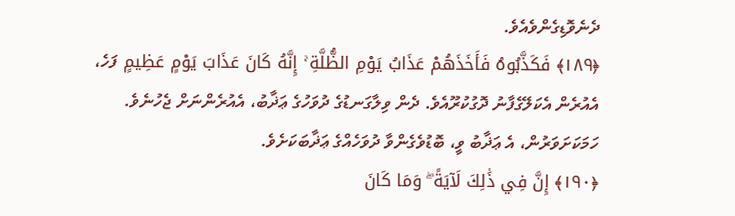ދެނެވޮޑިގެންވެއެވެ.
﴿١٨٩﴾ فَكَذَّبُوهُ فَأَخَذَهُمْ عَذَابُ يَوْمِ الظُّلَّةِ ۚ إِنَّهُ كَانَ عَذَابَ يَوْمٍ عَظِيمٍ ފަހެ، އެއުރެން އެކަލޭގެފާނު ދޮގުކުރޫއެވެ. ދެން ވިލާގަނޑުގެ ދުވަހުގެ ޢަޛާބު، އެއުރެންނަށް ޖެހުނެވެ. ހަމަކަށަވަރުން، އެ ޢަޛާބު ވީ، ބޮޑުވެގެންވާ ދުވަހެއްގެ ޢަޛާބަކަށެވެ.
﴿١٩٠﴾ إِنَّ فِي ذَٰلِكَ لَآيَةً ۖ وَمَا كَانَ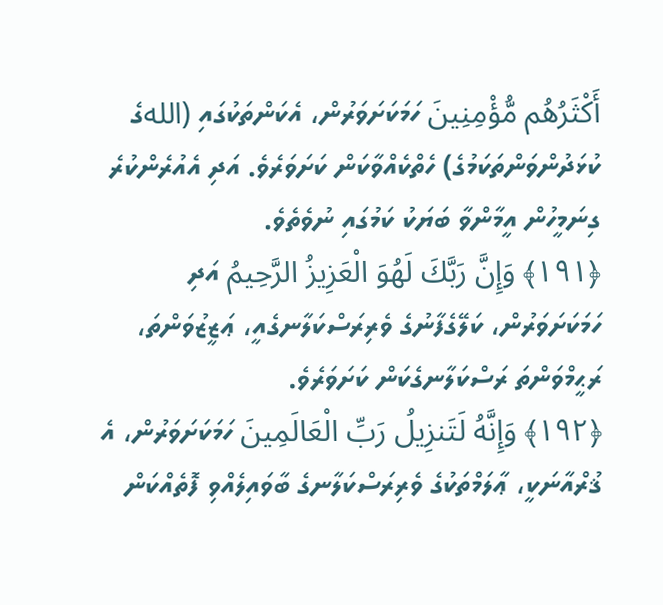أَكْثَرُهُم مُّؤْمِنِينَ ހަމަކަށަވަރުން، އެކަންތަކުގައި (اللهގެ ކުޅަދުންވަންތަކަމުގެ) ހެތްކެއްވާކަން ކަށަވަރެވެ. އަދި އެއުރެންކުރެ ގިނަމީހުން އީމާންވާ ބަޔަކު ކަމުގައި ނުވެތެވެ.
﴿١٩١﴾ وَإِنَّ رَبَّكَ لَهُوَ الْعَزِيزُ الرَّحِيمُ އަދި ހަމަކަށަވަރުން، ކަލޭގެފާނުގެ ވެރިރަސްކަލާނގެއީ، ޢަޒީޒުވަންތަ، ރަޙީމްވަންތަ ރަސްކަލާނގެކަން ކަށަވަރެވެ.
﴿١٩٢﴾ وَإِنَّهُ لَتَنزِيلُ رَبِّ الْعَالَمِينَ ހަމަކަށަވަރުން، އެ ޤުރްއާނަކީ، ޢާލަމްތަކުގެ ވެރިރަސްކަލާނގެ ބާވައިލެއްވި ފޮތެއްކަން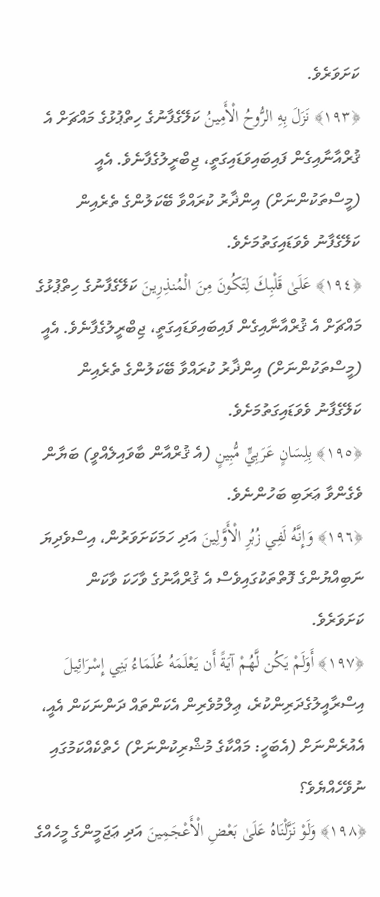ކަށަވަރެވެ.
﴿١٩٣﴾ نَزَلَ بِهِ الرُّوحُ الْأَمِينُ ކަލޭގެފާނުގެ ހިތްޕުޅުގެ މައްޗަށް އެ ޤުރްއާނާއިގެން ފައިބައިވަޑައިގަތީ، ޖިބްރީލުގެފާނެވެ. އެއީ (މީސްތަކުންނަށް) އިންޛާރު ކުރައްވާ ބޭކަލުންގެ ތެރެއިން ކަލޭގެފާނު ވެވަޑައިގަތުމަށެވެ.
﴿١٩٤﴾ عَلَىٰ قَلْبِكَ لِتَكُونَ مِنَ الْمُنذِرِينَ ކަލޭގެފާނުގެ ހިތްޕުޅުގެ މައްޗަށް އެ ޤުރްއާނާއިގެން ފައިބައިވަޑައިގަތީ، ޖިބްރީލުގެފާނެވެ. އެއީ (މީސްތަކުންނަށް) އިންޛާރު ކުރައްވާ ބޭކަލުންގެ ތެރެއިން ކަލޭގެފާނު ވެވަޑައިގަތުމަށެވެ.
﴿١٩٥﴾ بِلِسَانٍ عَرَبِيٍّ مُّبِينٍ (އެ ޤުރްއާން ބާވައިލެއްވީ) ބަޔާން ވެގެންވާ ޢަރަބި ބަހުންނެވެ.
﴿١٩٦﴾ وَإِنَّهُ لَفِي زُبُرِ الْأَوَّلِينَ އަދި ހަމަކަށަވަރުން، އިސްވެދިޔަ ނަބިއްޔުންގެ ފޮތްތަކުގައިވެސް އެ ޤުރްއާނުގެ ވާހަކަ ވާކަން ކަށަވަރެވެ.
﴿١٩٧﴾ أَوَلَمْ يَكُن لَّهُمْ آيَةً أَن يَعْلَمَهُ عُلَمَاءُ بَنِي إِسْرَائِيلَ އިސްރާއީލުގެދަރިންކުރެ، ޢިލްމުވެރިން އެކަންތައް ދަންނަކަން އެއީ، އެއުރެންނަށް (އެބަހީ: މައްކާގެ މުޝްރިކުންނަށް) ހެތްކެއްކަމުގައި ނުވޭހެއްޔެވެ؟
﴿١٩٨﴾ وَلَوْ نَزَّلْنَاهُ عَلَىٰ بَعْضِ الْأَعْجَمِينَ އަދި ޢަޖަމީންގެ މީހެއްގެ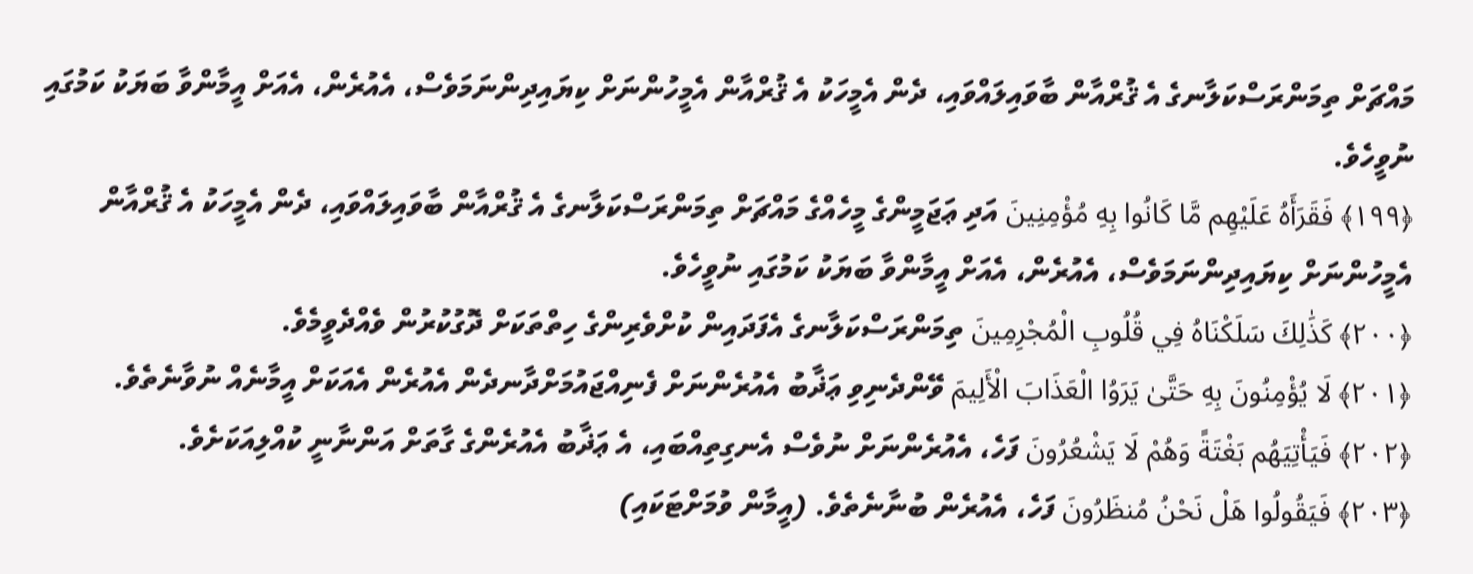މައްޗަށް ތިމަންރަސްކަލާނގެ އެ ޤުރްއާން ބާވައިލައްވައި، ދެން އެމީހަކު އެ ޤުރްއާން އެމީހުންނަށް ކިޔައިދިންނަމަވެސް، އެއުރެން، އެއަށް އީމާންވާ ބަޔަކު ކަމުގައި ނުވީހެވެ.
﴿١٩٩﴾ فَقَرَأَهُ عَلَيْهِم مَّا كَانُوا بِهِ مُؤْمِنِينَ އަދި ޢަޖަމީންގެ މީހެއްގެ މައްޗަށް ތިމަންރަސްކަލާނގެ އެ ޤުރްއާން ބާވައިލައްވައި، ދެން އެމީހަކު އެ ޤުރްއާން އެމީހުންނަށް ކިޔައިދިންނަމަވެސް، އެއުރެން، އެއަށް އީމާންވާ ބަޔަކު ކަމުގައި ނުވީހެވެ.
﴿٢٠٠﴾ كَذَٰلِكَ سَلَكْنَاهُ فِي قُلُوبِ الْمُجْرِمِينَ ތިމަންރަސްކަލާނގެ އެފަދައިން ކުށްވެރިންގެ ހިތްތަކަށް ދޮގުކުރުން ވެއްދެވީމެވެ.
﴿٢٠١﴾ لَا يُؤْمِنُونَ بِهِ حَتَّىٰ يَرَوُا الْعَذَابَ الْأَلِيمَ ވޭންދެނިވި ޢަޛާބު އެއުރެންނަށް ފެނިއްޖައުމަށްދާނދެން އެއުރެން އެއަކަށް އީމާނެއް ނުވާނެތެވެ.
﴿٢٠٢﴾ فَيَأْتِيَهُم بَغْتَةً وَهُمْ لَا يَشْعُرُونَ ފަހެ، އެއުރެންނަށް ނުވެސް އެނގިތިއްބައި، އެ ޢަޛާބު އެއުރެންގެ ގާތަށް އަންނާނީ ކުއްލިއަކަށެވެ.
﴿٢٠٣﴾ فَيَقُولُوا هَلْ نَحْنُ مُنظَرُونَ ފަހެ، އެއުރެން ބުނާނެތެވެ. (އީމާން ވުމަށްޓަކައި)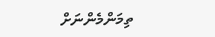ތިމަންމެންނަށް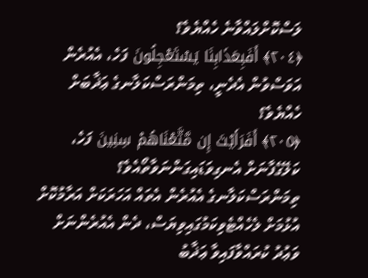ލަސްކޮށްލައްވާނެ ހެއްޔެވެ؟
﴿٢٠٤﴾ أَفَبِعَذَابِنَا يَسْتَعْجِلُونَ ފަހެ، އެއުރެން އަވަސްވުން އެދެނީ، ތިމަންރަސްކަލާނގެ ޢަޛާބަށް ހެއްޔެވެ؟
﴿٢٠٥﴾ أَفَرَأَيْتَ إِن مَّتَّعْنَاهُمْ سِنِينَ ފަހެ، ކަލޭގެފާނަށް އެނގިވަޑައިގަންނަވާތޯއެވެ؟ ތިމަންރަސްކަލާނގެ އެއުރެން އެތައް އަހަރަކަށް އަރާމުކޮށް އުޅުމަށް ލެހެއްޓެވިކަމުގައިވިޔަސް، ދެން އެއުރެންނަށް ވަޢުދު ކުރައްވާފައިވާ ޢަޛާބު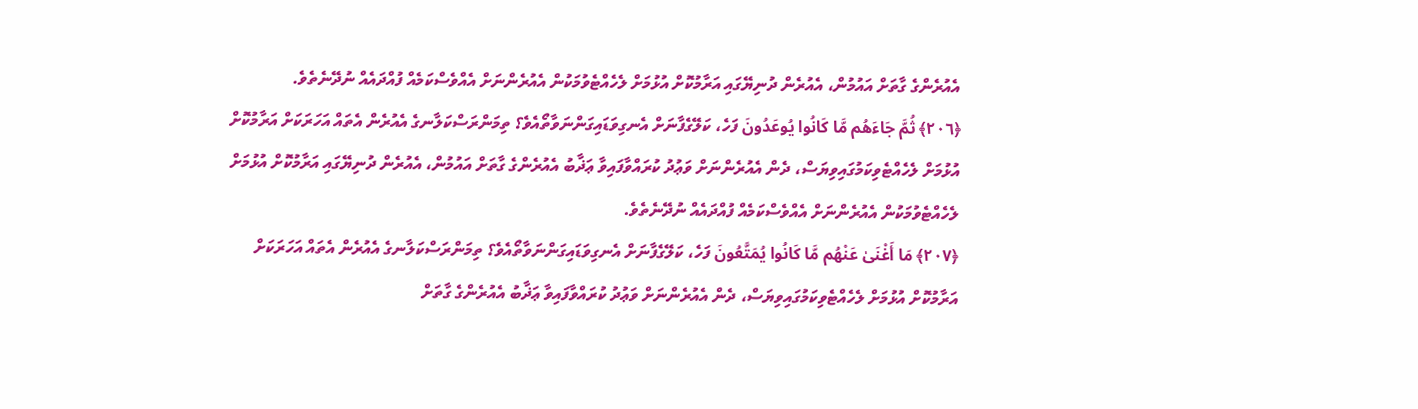އެއުރެންގެ ގާތަށް އައުމުން، އެއުރެން ދުނިޔޭގައި އަރާމުކޮށް އުޅުމަށް ލެހެއްޓެވުމަކުން އެއުރެންނަށް އެއްވެސްކަމެއް ފުއްދައެއް ނުދޭނެތެވެ.
﴿٢٠٦﴾ ثُمَّ جَاءَهُم مَّا كَانُوا يُوعَدُونَ ފަހެ، ކަލޭގެފާނަށް އެނގިވަޑައިގަންނަވާތޯއެވެ؟ ތިމަންރަސްކަލާނގެ އެއުރެން އެތައް އަހަރަކަށް އަރާމުކޮށް އުޅުމަށް ލެހެއްޓެވިކަމުގައިވިޔަސް، ދެން އެއުރެންނަށް ވަޢުދު ކުރައްވާފައިވާ ޢަޛާބު އެއުރެންގެ ގާތަށް އައުމުން، އެއުރެން ދުނިޔޭގައި އަރާމުކޮށް އުޅުމަށް ލެހެއްޓެވުމަކުން އެއުރެންނަށް އެއްވެސްކަމެއް ފުއްދައެއް ނުދޭނެތެވެ.
﴿٢٠٧﴾ مَا أَغْنَىٰ عَنْهُم مَّا كَانُوا يُمَتَّعُونَ ފަހެ، ކަލޭގެފާނަށް އެނގިވަޑައިގަންނަވާތޯއެވެ؟ ތިމަންރަސްކަލާނގެ އެއުރެން އެތައް އަހަރަކަށް އަރާމުކޮށް އުޅުމަށް ލެހެއްޓެވިކަމުގައިވިޔަސް، ދެން އެއުރެންނަށް ވަޢުދު ކުރައްވާފައިވާ ޢަޛާބު އެއުރެންގެ ގާތަށް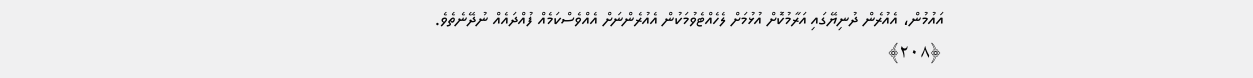އައުމުން، އެއުރެން ދުނިޔޭގައި އަރާމުކޮށް އުޅުމަށް ލެހެއްޓެވުމަކުން އެއުރެންނަށް އެއްވެސްކަމެއް ފުއްދައެއް ނުދޭނެތެވެ.
﴿٢٠٨﴾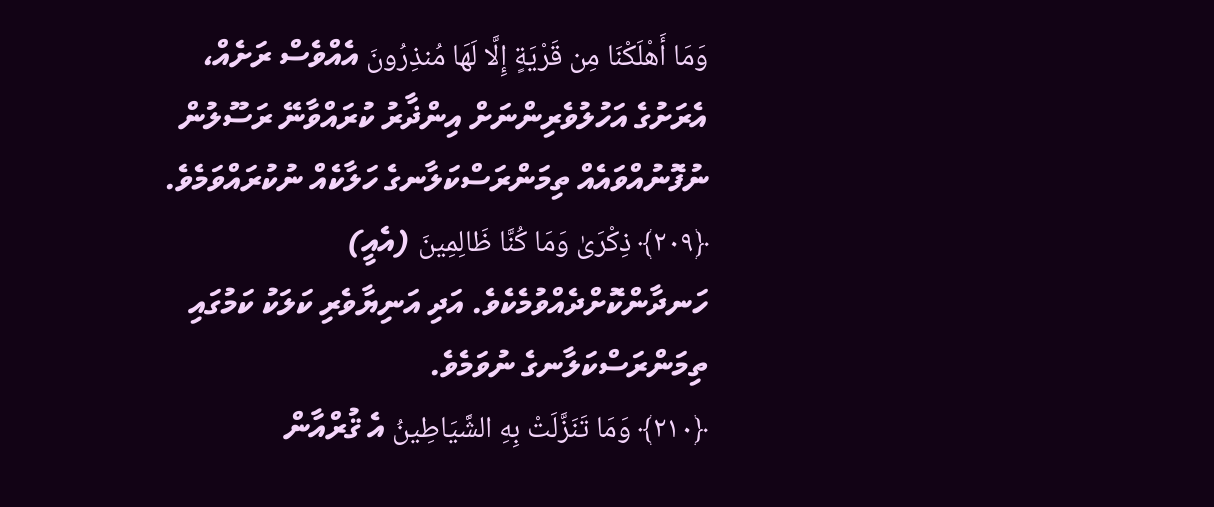وَمَا أَهْلَكْنَا مِن قَرْيَةٍ إِلَّا لَهَا مُنذِرُونَ އެއްވެސް ރަށެއް، އެރަށުގެ އަހުލުވެރިންނަށް އިންޛާރު ކުރައްވާނޭ ރަސޫލުން ނުފޮނުއްވައެއް ތިމަންރަސްކަލާނގެ ހަލާކެއް ނުކުރައްވަމެވެ.
﴿٢٠٩﴾ ذِكْرَىٰ وَمَا كُنَّا ظَالِمِينَ (އެއީ) ހަނދާންކޮށްދެއްވުމެކެވެ. އަދި އަނިޔާވެރި ކަލަކު ކަމުގައި ތިމަންރަސްކަލާނގެ ނުވަމެވެ.
﴿٢١٠﴾ وَمَا تَنَزَّلَتْ بِهِ الشَّيَاطِينُ އެ ޤުރްއާން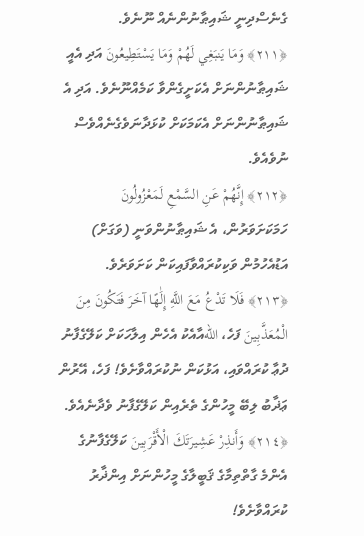ގެނެސްދިނީ ޝައިޠާނުންނެއް ނޫނެވެ.
﴿٢١١﴾ وَمَا يَنبَغِي لَهُمْ وَمَا يَسْتَطِيعُونَ އަދި އެއީ ޝައިޠާނުންނަށް އެކަށީގެންވާ ކަމެއްނޫނެވެ. އަދި އެ ޝައިޠާނުންނަށް އެކަމަކަށް ކުޅަދާނަވެގެނެއްވެސް ނުވެއެވެ.
﴿٢١٢﴾ إِنَّهُمْ عَنِ السَّمْعِ لَمَعْزُولُونَ ހަމަކަށަވަރުން، އެ ޝައިޠާނުންވަނީ (ވަގަށް) އަޑުއެހުމުން ވަކިކުރައްވާފައިކަން ކަށަވަރެވެ.
﴿٢١٣﴾ فَلَا تَدْعُ مَعَ اللَّهِ إِلَٰهًا آخَرَ فَتَكُونَ مِنَ الْمُعَذَّبِينَ ފަހެ، اللهއާއެކު އެހެން އިލާހަކަށް ކަލޭގެފާނު ދުޢާ ކުރައްވައި، އަޅުކަން ނުކުރައްވާށެވެ! ފަހެ، އޭރުން ޢަޛާބު ލިބޭ މީހުންގެ ތެރެއިން ކަލޭގެފާނު ވެދާނެއެވެ.
﴿٢١٤﴾ وَأَنذِرْ عَشِيرَتَكَ الْأَقْرَبِينَ ކަލޭގެފާނުގެ އެންމެ ގާތްތިމާގެ ޤަބީލާގެ މީހުންނަށް އިންޛާރު ކުރައްވާށެވެ!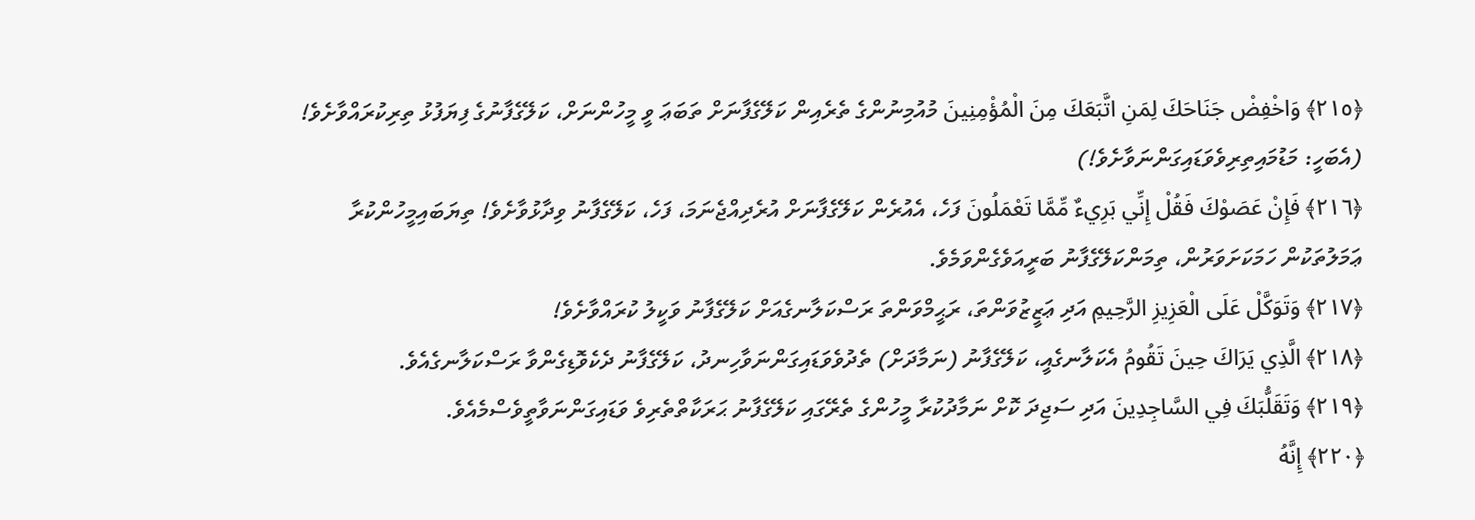﴿٢١٥﴾ وَاخْفِضْ جَنَاحَكَ لِمَنِ اتَّبَعَكَ مِنَ الْمُؤْمِنِينَ މުއުމިނުންގެ ތެރެއިން ކަލޭގެފާނަށް ތަބަޢަ ވީ މީހުންނަށް، ކަލޭގެފާނުގެ ފިޔަފުޅު ތިރިކުރައްވާށެވެ! (އެބަހީ: މަޑުމައިތިރިވެވަޑައިގަންނަވާށެވެ!)
﴿٢١٦﴾ فَإِنْ عَصَوْكَ فَقُلْ إِنِّي بَرِيءٌ مِّمَّا تَعْمَلُونَ ފަހެ، އެއުރެން ކަލޭގެފާނަށް އުރެދިއްޖެނަމަ، ފަހެ، ކަލޭގެފާނު ވިދާޅުވާށެވެ! ތިޔަބައިމީހުންކުރާ ޢަމަލުތަކުން ހަމަކަށަވަރުން، ތިމަންކަލޭގެފާނު ބަރީއަވެގެންވަމެވެ.
﴿٢١٧﴾ وَتَوَكَّلْ عَلَى الْعَزِيزِ الرَّحِيمِ އަދި ޢަޒީޒުވަންތަ، ރަޙީމްވަންތަ ރަސްކަލާނގެއަށް ކަލޭގެފާނު ވަކީލު ކުރައްވާށެވެ!
﴿٢١٨﴾ الَّذِي يَرَاكَ حِينَ تَقُومُ އެކަލާނގެއީ، ކަލޭގެފާނު (ނަމާދަށް) ތެދުވެވަޑައިގަންނަވާހިނދު، ކަލޭގެފާނު ދެކެވޮޑިގެންވާ ރަސްކަލާނގެއެވެ.
﴿٢١٩﴾ وَتَقَلُّبَكَ فِي السَّاجِدِينَ އަދި ސަޖިދަ ކޮށް ނަމާދުކުރާ މީހުންގެ ތެރޭގައި ކަލޭގެފާނު ޙަރަކާތްތެރިވެ ވަޑައިގަންނަވާތީވެސްމެއެވެ.
﴿٢٢٠﴾ إِنَّهُ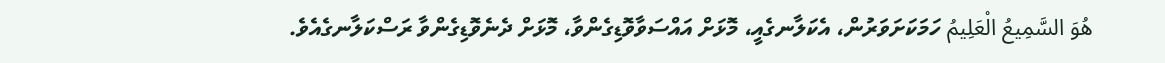هُوَ السَّمِيعُ الْعَلِيمُ ހަމަކަށަވަރުން، އެކަލާނގެއީ، މޮޅަށް އައްސަވާވޮޑިގެންވާ، މޮޅަށް ދެނެވޮޑިގެންވާ ރަސްކަލާނގެއެވެ.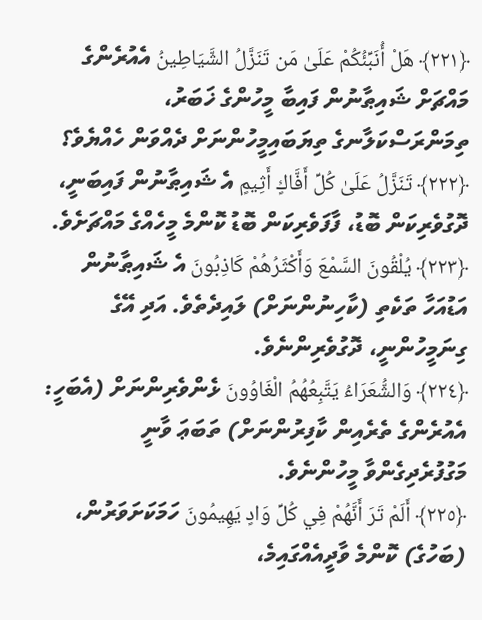﴿٢٢١﴾ هَلْ أُنَبِّئُكُمْ عَلَىٰ مَن تَنَزَّلُ الشَّيَاطِينُ އެއުރެންގެ މައްޗަށް ޝައިޠާނުން ފައިބާ މީހުންގެ ޚަބަރު، ތިމަންރަސްކަލާނގެ ތިޔަބައިމީހުންނަށް ދެއްވަން ހެއްޔެވެ؟
﴿٢٢٢﴾ تَنَزَّلُ عَلَىٰ كُلِّ أَفَّاكٍ أَثِيمٍ އެ ޝައިޠާނުން ފައިބަނީ، ދޮގުވެރިކަން ބޮޑު، ފާފަވެރިކަން ބޮޑު ކޮންމެ މީހެއްގެ މައްޗަށެވެ.
﴿٢٢٣﴾ يُلْقُونَ السَّمْعَ وَأَكْثَرُهُمْ كَاذِبُونَ އެ ޝައިޠާނުން އަޑުއަހާ ތަކެތި (ކާހިނުންނަށް) ލައިދެތެވެ. އަދި އޭގެ ގިނަމީހުންނީ، ދޮގުވެރިންނެވެ.
﴿٢٢٤﴾ وَالشُّعَرَاءُ يَتَّبِعُهُمُ الْغَاوُونَ ޅެންވެރިންނަށް (އެބަހީ: އެއުރެންގެ ތެރެއިން ކާފިރުންނަށް) ތަބަޢަ ވާނީ މަގުފުރެދިގެންވާ މީހުންނެވެ.
﴿٢٢٥﴾ أَلَمْ تَرَ أَنَّهُمْ فِي كُلِّ وَادٍ يَهِيمُونَ ހަމަކަށަވަރުން، (ބަހުގެ) ކޮންމެ ވާދީއެއްގައިމެ،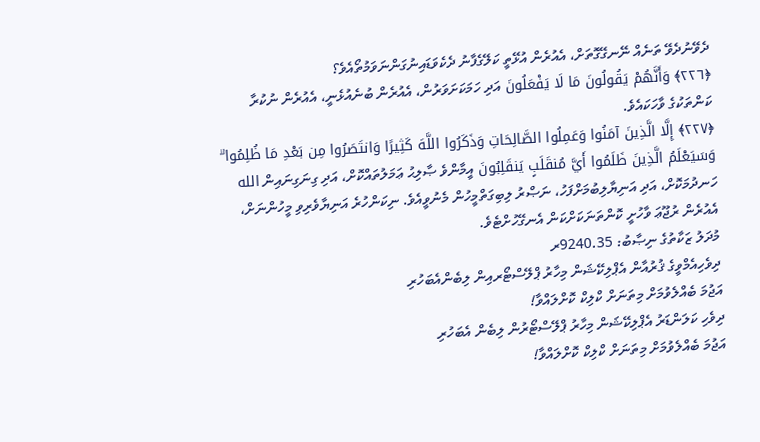ދެވޭނުދެވޭ ތަނެއް ނޭނގޭގޮތަށް، އެއުރެން އުޅޭތީ ކަލޭގެފާނު ދެކެވަޑައިނުގަންނަވަމުތޯއެވެ؟
﴿٢٢٦﴾ وَأَنَّهُمْ يَقُولُونَ مَا لَا يَفْعَلُونَ އަދި ހަމަކަށަވަރުން، އެއުރެން ބުނެއުޅެނީ، އެއުރެން ނުކުރާ ކަންތަކުގެ ވާހަކައެވެ.
﴿٢٢٧﴾ إِلَّا الَّذِينَ آمَنُوا وَعَمِلُوا الصَّالِحَاتِ وَذَكَرُوا اللَّهَ كَثِيرًا وَانتَصَرُوا مِن بَعْدِ مَا ظُلِمُوا ۗ وَسَيَعْلَمُ الَّذِينَ ظَلَمُوا أَيَّ مُنقَلَبٍ يَنقَلِبُونَ އީމާންވެ ޞާލިޙު ޢަމަލުތައްކޮށް، އަދި ގިނަގިނައިން الله ހަނދުމަކޮށް، އަދި އަނިޔާލިބުމަށްފަހު، ނަޞްރު ލިބިގަތްމީހުން މެނުވީއެވެ. ނިކަންހުރެ އަނިޔާވެރިވި މީހުންނަށް، އެއުރެން ރުޖޫޢަ ވާހުށީ ކޮންތަނަކަށްކަން އެނގޭހުށްޓެވެ.
މުދަލު ޒަކާތުގެ ނިޞާބު: 9240.35ރ
ދިވެހިއެމްވީގެ ޤުރުއާން އެޕްލިކޭޝަން މިހާރު ޕްލޭސްޓޯރއިން ލިބެންއެބަހުރި
އަޖުމަ ބެއްލެވުމަށް މިތަނަށް ކްލިކް ކޮށްލައްވާ!
ދިވެހި ކަލަންޑަރު އެޕްލިކޭޝަން މިހާރު ޕްލޭސްޓޯރުން ލިބެން އެބަހުރި
އަޖުމަ ބެއްލެވުމަށް މިތަނަށް ކްލިކް ކޮށްލައްވާ!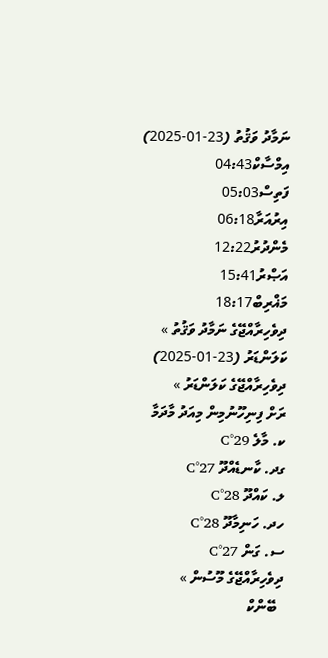ނަމާދު ވަޤުތު (23-01-2025)
އިމްސާކް04:43
ފަތިސް05:03
އިރުއަރާ06:18
މެންދުރު12:22
އަޞްރު15:41
މަޣްރިބް18:17
ދިވެހިރާއްޖޭގެ ނަމާދު ވަޤުތު »
ކަލަންޑަރު (23-01-2025) ދިވެހިރާއްޖޭގެ ކަލަންޑަރު »
ރަށް ފިނިހޫނުމިން މިއަދު މާދަމާ
ކ. މާލެ 29°C
ގދ. ކާނޑެއްދޫ 27°C
ލ. ކައްދޫ 28°C
ހދ. ހަނިމާދޫ 28°C
ސ. ގަން 27°C
ދިވެހިރާއްޖޭގެ މޫސުން »
  ބޭންކް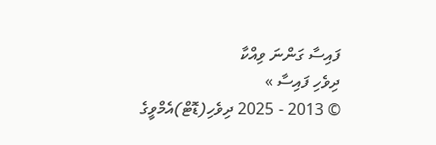ފައިސާ ގަންނަ ވިއްކާ
ދިވެހި ފައިސާ »
© 2013 - 2025 ދިވެހި(ޑޮޓް)އެމްވީގެ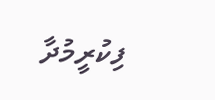ފިކުރީމުދާ